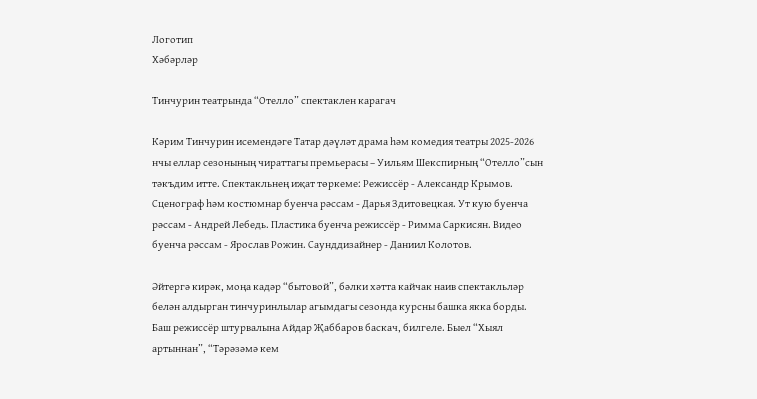Логотип
Хәбәрләр

Тинчурин театрында “Отелло” спектаклен карагач

Кәрим Тинчурин исемендәге Татар дәүләт драма һәм комедия театры 2025-2026 нчы еллар сезонының чираттагы премьерасы – Уильям Шекспирның “Отелло”сын тәкъдим итте. Спектакльнең иҗат төркеме: Режиссёр - Александр Крымов. Сценограф һәм костюмнар буенча рәссам - Дарья Здитовецкая. Ут кую буенча рәссам - Андрей Лебедь. Пластика буенча режиссёр - Римма Саркисян. Видео буенча рәссам - Ярослав Рожин. Саунддизайнер - Даниил Колотов.

Әйтергә кирәк, моңа кадәр “бытовой”, бәлки хәтта кайчак наив спектакльләр белән алдырган тинчуринлылар агымдагы сезонда курсны башка якка борды. Баш режиссёр штурвалына Айдар Җаббаров баскач, билгеле. Быел “Хыял артыннан”, “Тәрәзәмә кем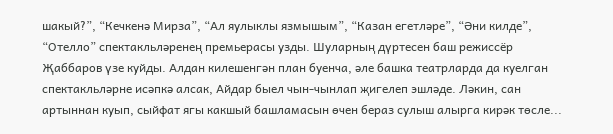шакый?”, “Кечкенә Мирза”, “Ал яулыклы язмышым”, “Казан егетләре”, “Әни килде”, “Отелло” спектакльләренең премьерасы узды. Шуларның дүртесен баш режиссёр Җаббаров үзе куйды. Алдан килешенгән план буенча, әле башка театрларда да куелган спектакльләрне исәпкә алсак, Айдар быел чын-чынлап җигелеп эшләде. Ләкин, сан артыннан куып, сыйфат ягы какшый башламасын өчен бераз сулыш алырга кирәк төсле...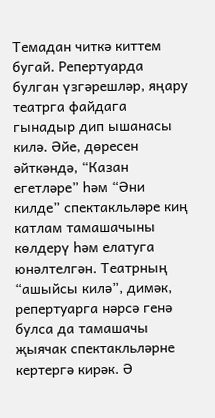Темадан читкә киттем бугай. Репертуарда булган үзгәрешләр, яңару театрга файдага гынадыр дип ышанасы килә. Әйе, дөресен әйткәндә, “Казан егетләре” һәм “Әни килде” спектакльләре киң катлам тамашачыны көлдерү һәм елатуга юнәлтелгән. Театрның “ашыйсы килә”, димәк, репертуарга нәрсә генә булса да тамашачы җыячак спектакльләрне кертергә кирәк. Ә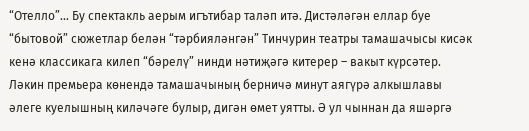“Отелло”... Бу спектакль аерым игътибар таләп итә. Дистәләгән еллар буе “бытовой” сюжетлар белән “тәрбияләнгән” Тинчурин театры тамашачысы кисәк кенә классикага килеп “бәрелү” нинди нәтиҗәгә китерер – вакыт күрсәтер. Ләкин премьера көнендә тамашачының берничә минут аягүрә алкышлавы әлеге куелышның киләчәге булыр, дигән өмет уятты. Ә ул чыннан да яшәргә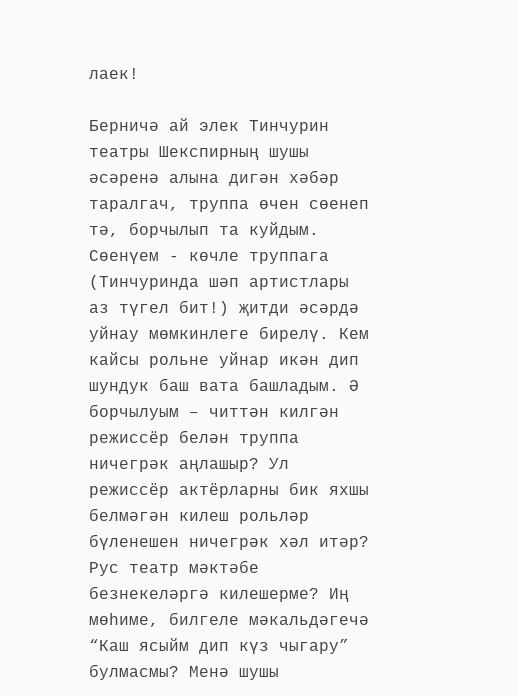лаек!

Берничә ай элек Тинчурин театры Шекспирның шушы әсәренә алына дигән хәбәр таралгач, труппа өчен сөенеп тә, борчылып та куйдым. Сөенүем - көчле труппага (Тинчуринда шәп артистлары аз түгел бит!) җитди әсәрдә уйнау мөмкинлеге бирелү. Кем кайсы рольне уйнар икән дип шундук баш вата башладым. Ә борчылуым – читтән килгән режиссёр белән труппа ничегрәк аңлашыр? Ул режиссёр актёрларны бик яхшы белмәгән килеш рольләр бүленешен ничегрәк хәл итәр? Рус театр мәктәбе безнекеләргә килешерме? Иң мөһиме, билгеле мәкальдәгечә “Каш ясыйм дип күз чыгару” булмасмы? Менә шушы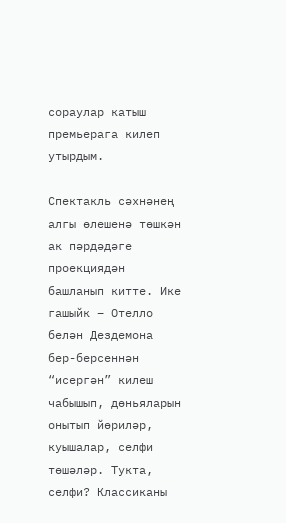сораулар катыш премьерага килеп утырдым.

Спектакль сәхнәнең алгы өлешенә төшкән ак пәрдәдәге проекциядән башланып китте. Ике гашыйк – Отелло белән Дездемона бер-берсеннән “исергән” килеш чабышып, дөньяларын онытып йөриләр, куышалар, селфи төшәләр. Тукта, селфи? Классиканы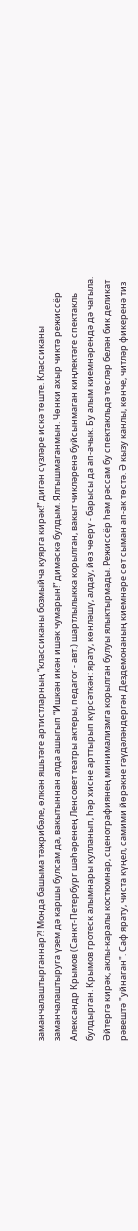заманчалаштырганнар?! Монда башыма тәжрибәле, өлкән яшьтәге артистларның “классиканы бозмыйча куярга кирәк!” дигән сүзләре искә төште. Классиканы заманчалаштыруга үзем дә каршы булсам да, вакытыннан алда ашыгып “Ишкән икән ишәк чумарын!” димәскә булдым. Ялгышмаганмын. Чөнки ахыр чиктә режиссёр Александр Крымов (Санкт-Петербург шәһәренең Ленсовет театры актеры, педагог - авт.) шартлылыкка корылган, вакыт чикләренә буйсынмаган киңлектәге спектакль булдырган. Крымов гротеск алымнары кулланып, һәр хисне арттырып күрсәткән: ярату, көнләшү, алдау, йөз чөерү - барысы да ап-ачык. Бу алым киемнәрендә дә чагыла. Әйтергә кирәк, аклы-каралы костюмнар, сценографиянең минимализмга корылган булуы ялыктырмады. Режиссёр һәм рәссам бу спектакльдә төсләр белән бик деликат рәвештә "уйнаган". Саф ярату, чиста күңел, самими йөрәкне гәүдәләндергән Дездемонаның киемнәре сөт сыман ап-ак төстә. Ә кызу канлы, көнче, читләр фикеренә тиз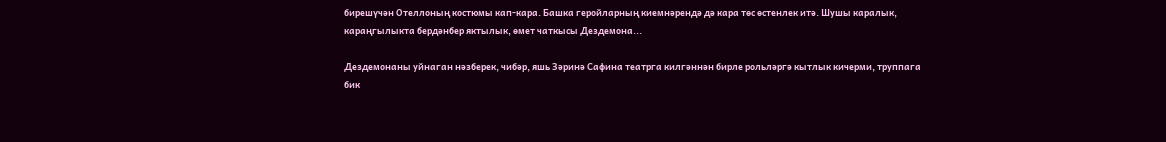бирешүчән Отеллоның костюмы кап-кара. Башка геройларның киемнәрендә дә кара төс өстенлек итә. Шушы каралык, караңгылыкта бердәнбер яктылык, өмет чаткысы Дездемона...

Дездемонаны уйнаган нәзберек, чибәр, яшь Зәринә Сафина театрга килгәннән бирле рольләргә кытлык кичерми, труппага бик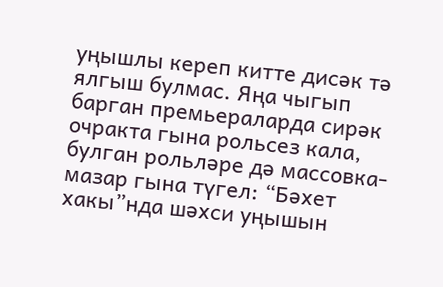уңышлы кереп китте дисәк тә ялгыш булмас. Яңа чыгып барган премьераларда сирәк очракта гына рольсез кала, булган рольләре дә массовка-мазар гына түгел: “Бәхет хакы”нда шәхси уңышын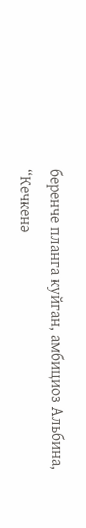беренче планга куйган, амбициоз Альбина, “Кечкенә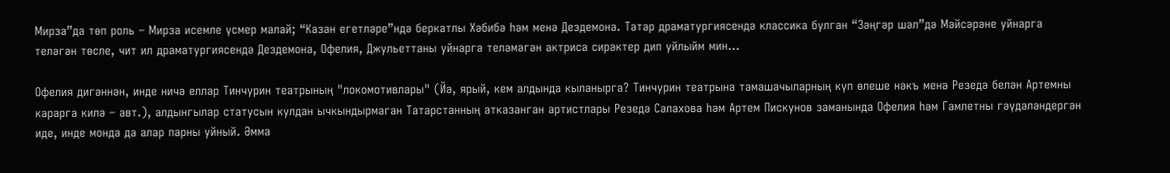Мирза”да төп роль – Мирза исемле үсмер малай; “Казан егетләре”ндә беркатлы Хәбибә һәм менә Дездемона. Татар драматургиясендә классика булган “Зәңгәр шәл”дә Мәйсәрәне уйнарга теләгән төсле, чит ил драматургиясендә Дездемона, Офелия, Джульеттаны уйнарга теләмәгән актриса сирәктер дип уйлыйм мин...

Офелия дигәннән, инде ничә еллар Тинчурин театрының "локомотивлары" (Йә, ярый, кем алдында кыланырга? Тинчурин театрына тамашачыларның күп өлеше нәкъ менә Резедә белән Артемны карарга килә – авт.), алдынгылар статусын кулдан ычкындырмаган Татарстанның атказанган артистлары Резедә Сәлахова һәм Артем Пискунов заманында Офелия һәм Гамлетны гәүдәләндергән иде, инде монда да алар парны уйный. Әмма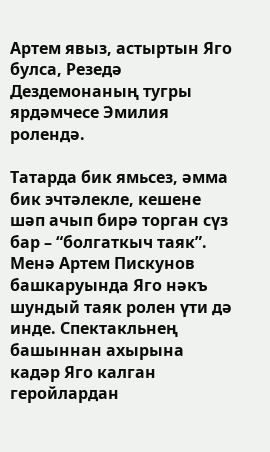Артем явыз, астыртын Яго булса, Резедә Дездемонаның тугры ярдәмчесе Эмилия ролендә.

Татарда бик ямьсез, әмма бик эчтәлекле, кешене шәп ачып бирә торган сүз бар – “болгаткыч таяк”. Менә Артем Пискунов башкаруында Яго нәкъ шундый таяк ролен үти дә инде. Спектакльнең башыннан ахырына кадәр Яго калган геройлардан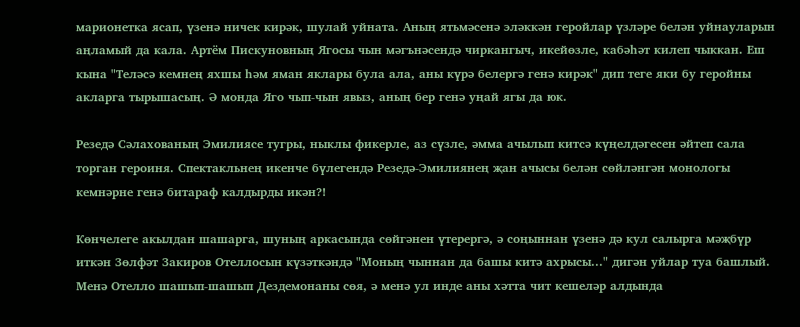марионетка ясап, үзенә ничек кирәк, шулай уйната. Аның ятьмәсенә эләккән геройлар үзләре белән уйнауларын аңламый да кала. Артём Пискуновның Ягосы чын мәгънәсендә чиркангыч, икейөзле, кабәһәт килеп чыккан. Еш кына "Теләсә кемнең яхшы һәм яман яклары була ала, аны күрә белергә генә кирәк" дип теге яки бу геройны акларга тырышасың. Ә монда Яго чып-чын явыз, аның бер генә уңай ягы да юк.

Резедә Сәлахованың Эмилиясе тугры, ныклы фикерле, аз сүзле, әмма ачылып китсә күңелдәгесен әйтеп сала торган героиня. Спектакльнең икенче бүлегендә Резедә-Эмилиянең җан ачысы белән сөйләнгән монологы кемнәрне генә битараф калдырды икән?!

Көнчелеге акылдан шашарга, шуның аркасында сөйгәнен үтерергә, ә соңыннан үзенә дә кул салырга мәҗбүр иткән Зөлфәт Закиров Отеллосын күзәткәндә "Моның чыннан да башы китә ахрысы..." дигән уйлар туа башлый. Менә Отелло шашып-шашып Дездемонаны сөя, ә менә ул инде аны хәтта чит кешеләр алдында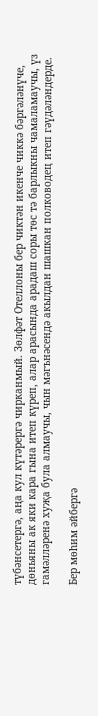түбәнсетергә, аңа кул күтәрергә чирканмый. Зөлфәт Отеллоны бер чиктән икенче чиккә бәргәләнүче, дөньяны ак яки кара гына итеп күреп, алар арасында арадаш соры төс тә барлыкны чамаламаучы, үз гамәлләренә хуҗа була алмаучы, чын мәгънәсендә акылдан шашкан полководец итеп гәүдәләндерде.

Бер мөһим әйбергә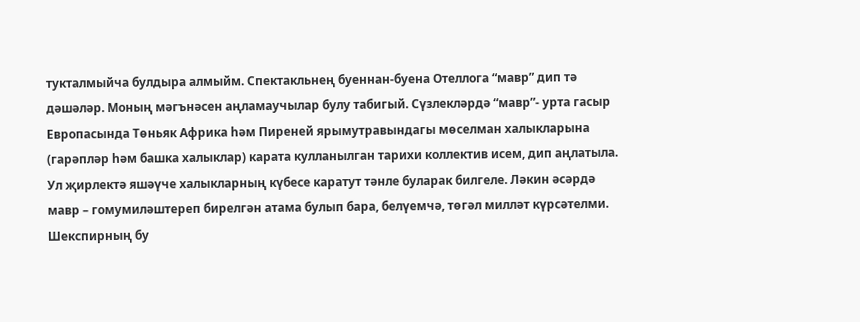тукталмыйча булдыра алмыйм. Спектакльнең буеннан-буена Отеллога “мавр” дип тә дәшәләр. Моның мәгънәсен аңламаучылар булу табигый. Сүзлекләрдә “мавр”- урта гасыр Европасында Төньяк Африка һәм Пиреней ярымутравындагы мөселман халыкларына (гарәпләр һәм башка халыклар) карата кулланылган тарихи коллектив исем, дип аңлатыла. Ул җирлектә яшәүче халыкларның күбесе каратут тәнле буларак билгеле. Ләкин әсәрдә мавр – гомумиләштереп бирелгән атама булып бара, белүемчә, төгәл милләт күрсәтелми. Шекспирның бу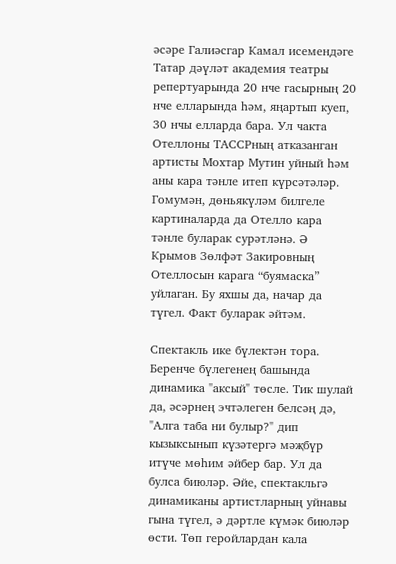әсәре Галиәсгар Камал исемендәге Татар дәүләт академия театры репертуарында 20 нче гасырның 20 нче елларында һәм, яңартып куеп, 30 нчы елларда бара. Ул чакта Отеллоны ТАССРның атказанган артисты Мохтар Мутин уйный һәм аны кара тәнле итеп күрсәтәләр. Гомумән, дөньякүләм билгеле картиналарда да Отелло кара тәнле буларак сурәтләнә. Ә Крымов Зөлфәт Закировның Отеллосын карага “буямаска” уйлаган. Бу яхшы да, начар да түгел. Факт буларак әйтәм.

Спектакль ике бүлектән тора. Беренче бүлегенең башында динамика "аксый" төсле. Тик шулай да, әсәрнең эчтәлеген белсәң дә, "Алга таба ни булыр?" дип кызыксынып күзәтергә мәҗбүр итүче мөһим әйбер бар. Ул да булса биюләр. Әйе, спектакльгә динамиканы артистларның уйнавы гына түгел, ә дәртле күмәк биюләр өсти. Төп геройлардан кала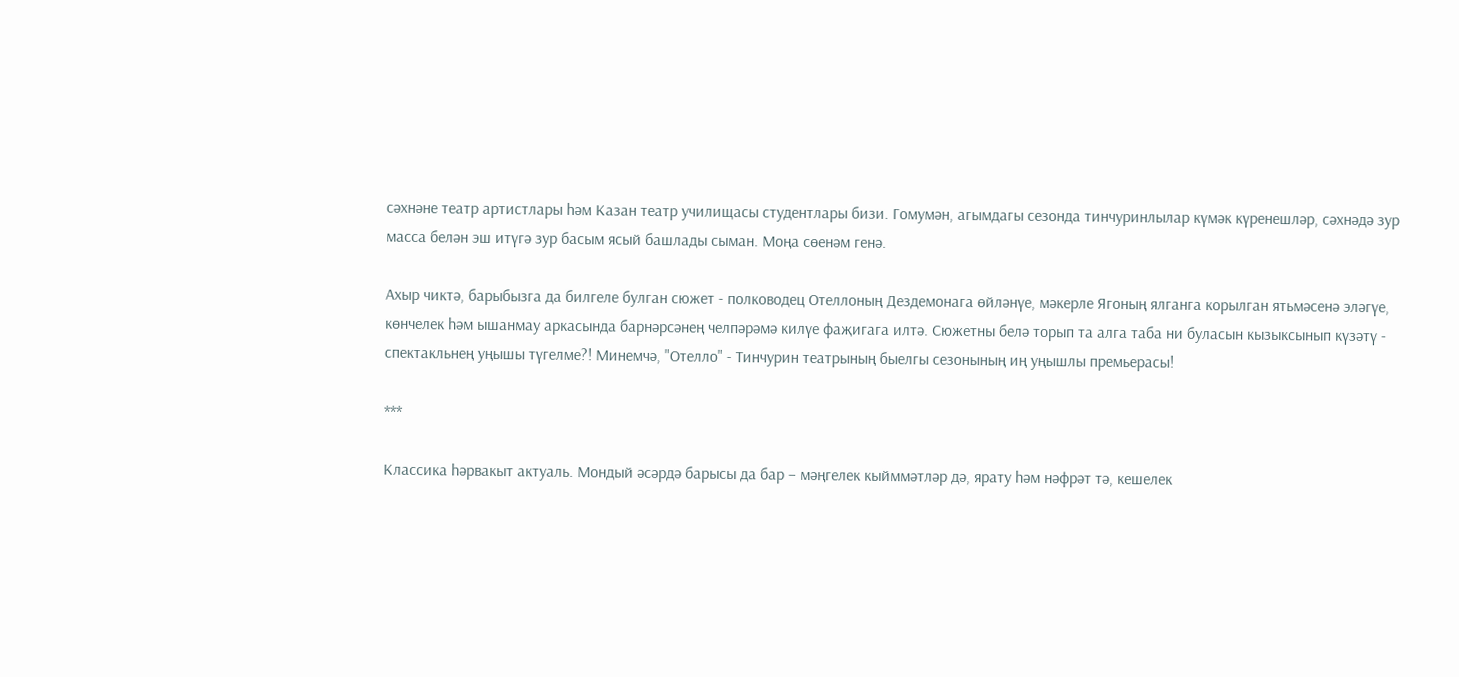сәхнәне театр артистлары һәм Казан театр училищасы студентлары бизи. Гомумән, агымдагы сезонда тинчуринлылар күмәк күренешләр, сәхнәдә зур масса белән эш итүгә зур басым ясый башлады сыман. Моңа сөенәм генә.

Ахыр чиктә, барыбызга да билгеле булган сюжет - полководец Отеллоның Дездемонага өйләнүе, мәкерле Ягоның ялганга корылган ятьмәсенә эләгүе, көнчелек һәм ышанмау аркасында барнәрсәнең челпәрәмә килүе фаҗигага илтә. Сюжетны белә торып та алга таба ни буласын кызыксынып күзәтү - спектакльнең уңышы түгелме?! Минемчә, "Отелло" - Тинчурин театрының быелгы сезонының иң уңышлы премьерасы!

***

Классика һәрвакыт актуаль. Мондый әсәрдә барысы да бар – мәңгелек кыйммәтләр дә, ярату һәм нәфрәт тә, кешелек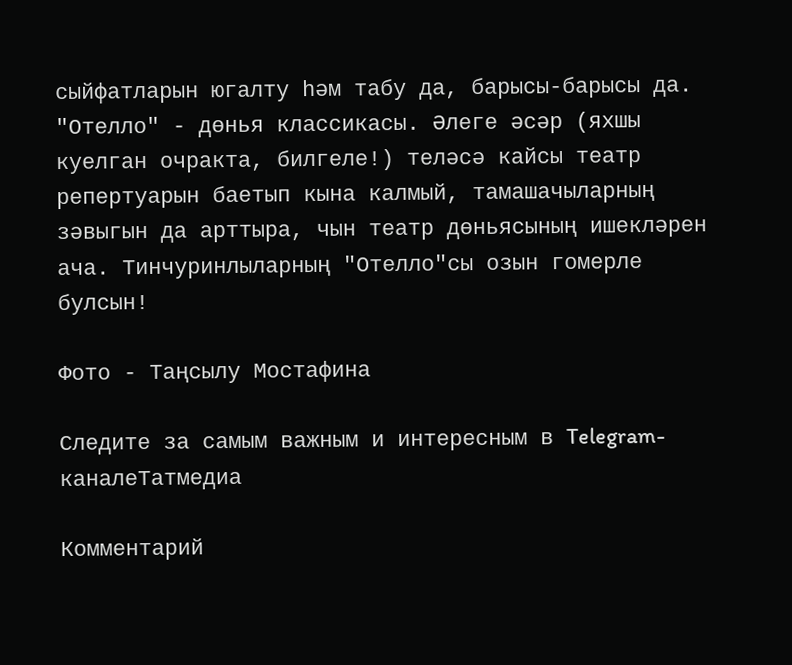сыйфатларын югалту һәм табу да, барысы-барысы да. "Отелло" - дөнья классикасы. Әлеге әсәр (яхшы куелган очракта, билгеле!) теләсә кайсы театр репертуарын баетып кына калмый, тамашачыларның зәвыгын да арттыра, чын театр дөньясының ишекләрен ача. Тинчуринлыларның "Отелло"сы озын гомерле булсын!

Фото - Таңсылу Мостафина

Следите за самым важным и интересным в Telegram-каналеТатмедиа

Комментарий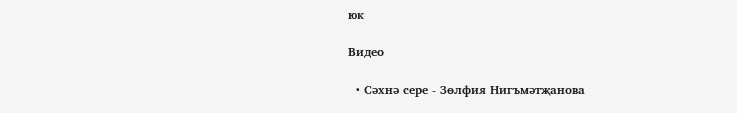юк

Видео

  • Сәхнә сере - Зөлфия Нигъмәтҗанова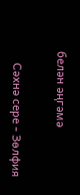белән әңгәмә

    Сәхнә сере - Зөлфия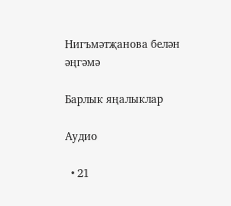Нигъмәтҗанова белән әңгәмә

Барлык яңалыклар

Аудио

  • 21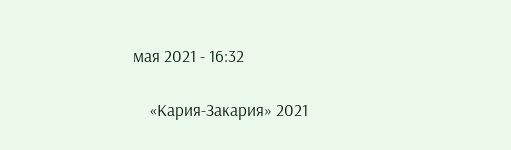мая 2021 - 16:32

    «Кария-Закария» 2021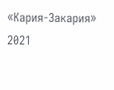«Кария-Закария» 2021